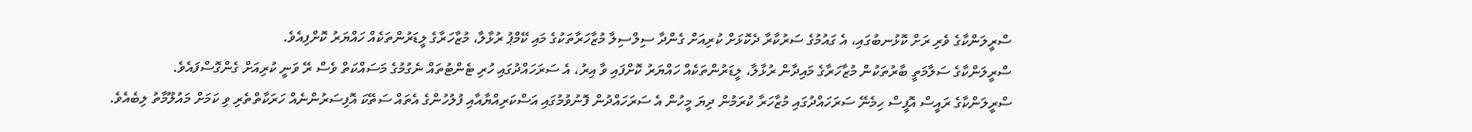ސްރީލަންކާގެ ވެރި ރަށް ކޮޅުނބުގައި، އެ ގައުމުގެ ސަރުކާރާ ދެކޮޅަށް ކުރިއަށް ގެންދާ ސިލްސިލާ މުޒާހަރާތަކުގެ މައި ކޭމްޕު ރުޅާލާ، މުޒާހަރާގެ ލީޑަރުންތަކެއް ހައްޔަރު ކޮށްފިއެވެ.
ސްރީލަންކާގެ ސަލާމަތީ ބާރުތަކުން މުޒާހަރާގެ މައިދާން ރުޅާލާ، ލީޑަރުންތަކެއް ހައްޔަރު ކޮށްފައި ވާ އިރު، އެ ސަރަހައްދުގައި ހުރި ޓެންޓުތައް ނެގުމުގެ މަސައްކަތް ވެސް ރޭ ވަނީ ކުރިއަށް ގެންގޮސްފައެވެ.
ސްރީލަންކާގެ ރައީސް އޮފީސް ހިމެނޭ ސަރަހައްދުގައި މުޒާހަރާ ކުރަމުން ދިޔަ މީހުން އެ ސަރަހައްދުން ފޮނުވުމުގައި އަސްކަރިއްޔާއާއި ފުލުހުންގެ އެތައް ސަތޭކަ އޮފިސަރުންނެއް ހަރަކާތްތެރި ވި ކަމަށް މައުލޫމާތު ލިބެއެވެ.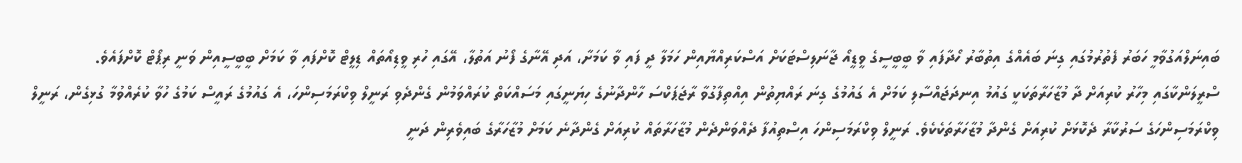ބައިނަލްއަގުވާމީ ހަބަރު ފެތުރުމުގައި ގިނަ ބައެއްގެ އިތުބާރު ހޯދާފައި ވާ ބީބީސީގެ ވީޑީއޯ ޖާނަލިސްޓަކަށް އަސްކަރިއްޔާއިން ހަމަލާ ދީ ފައި ވާ ކަމަށާ، އަދި އޭނާގެ ފޯނު އަތުލާ، އޭގައި ހުރި ވީޑިއޯތައް ޑިލީޓް ކޮށްފައި ވާ ކަމަށް ބީބީސީއިން ވަނީ ރިޕޯޓް ކޮށްފައެވެ.
ސްރީލަންކާގައި މިހާރު ކުރިއަށް ދާ މުޒާހަރާތަކަކީ ގައުމު އިނދަޖައްސާލި ކަމަށް އެ ގައުމުގެ ގިނަ ރައްޔިތުން އިއްތިފާގުވާ ރާޖަޕަކްސަ ހާންދާނުގެ ހިޔަނީގައި މަސައްކަތް ކުރައްވަމުން ގެންދެވި ރަނީލް ވިކްރަމަސިންހަ، އެ ގައުމުގެ ރައީސް ކަމުގެ ހުވާ ކުރެއްވުމާ ގުޅިގެން، ރަނީލް ވިކްރަމަސިންހަގެ ސަރުކާރާ ދެކޮޅަށް ކުރިއަށް ގެންދާ މުޒާހަރާތަކެކެވެ. ރަނީލް ވިކްރަމަސިންހަ އިސްތިއުފާ ދެއްވަންދެން މުޒާހަރާތައް ކުރިއަށް ގެންދާނެ ކަމަށް މުޒާހަރާގެ ބައިވެރިން ދަނީ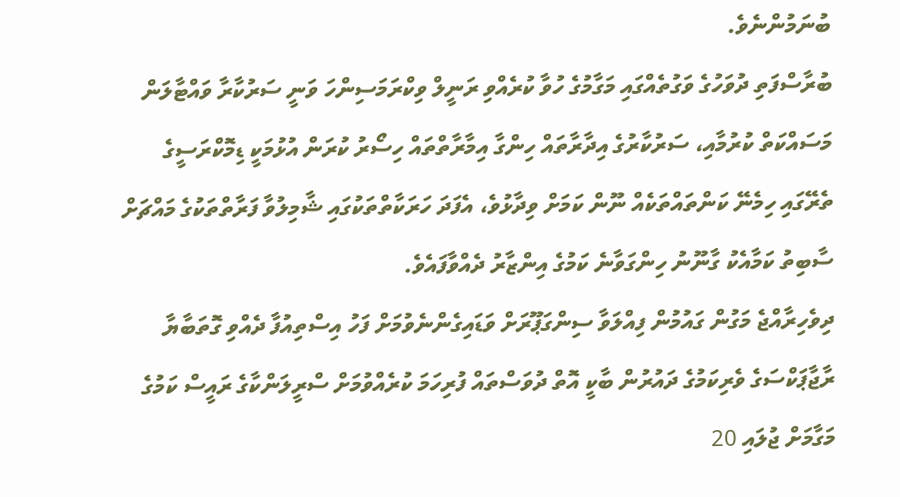ބުނަމުންނެވެ.
ބުރާސްފަތި ދުވަހުގެ ވަގުތެއްގައި މަގާމުގެ ހުވާ ކުރެއްވި ރަނީލް ވިކްރަމަސިންހަ ވަނީ ސަރުކާރާ ވައްޓާލަން މަސައްކަތް ކުރުމާއި، ސަރުކާރުގެ އިދާރާތައް ހިންގާ އިމާރާތްތައް ހިސޯރު ކުރަން އުޅުމަކީ ޑިމޮކްރަސީގެ ތެރޭގައި ހިމެނޭ ކަންތައްތަކެއް ނޫން ކަމަށް ވިދާޅުވެ، އެފަދަ ހަރަކާތްތަކުގައި ޝާމިލުވާ ފަރާތްތަކުގެ މައްޗަށް ސާބިތު ކަމާއެކު ގާނޫނު ހިންގަވާނެ ކަމުގެ އިންޒާރު ދެއްވާފައެވެ.
ދިވެހިރާއްޖެ މަގުން ގައުމުން ފިއްލަވާ ސިންގަޕޫރަށް ވަޑައިގެންނެވުމަށް ފަހު އިސްތިއުފާ ދެއްވި ގޮތަބާޔާ ރާޖާޕަކްސަގެ ވެރިކަމުގެ ދައުރުން ބާކީ އޮތް ދުވަސްތައް ފުރިހަމަ ކުރެއްވުމަށް ސްރީލަންކާގެ ރައީސް ކަމުގެ މަގާމަށް ޖުލައި 20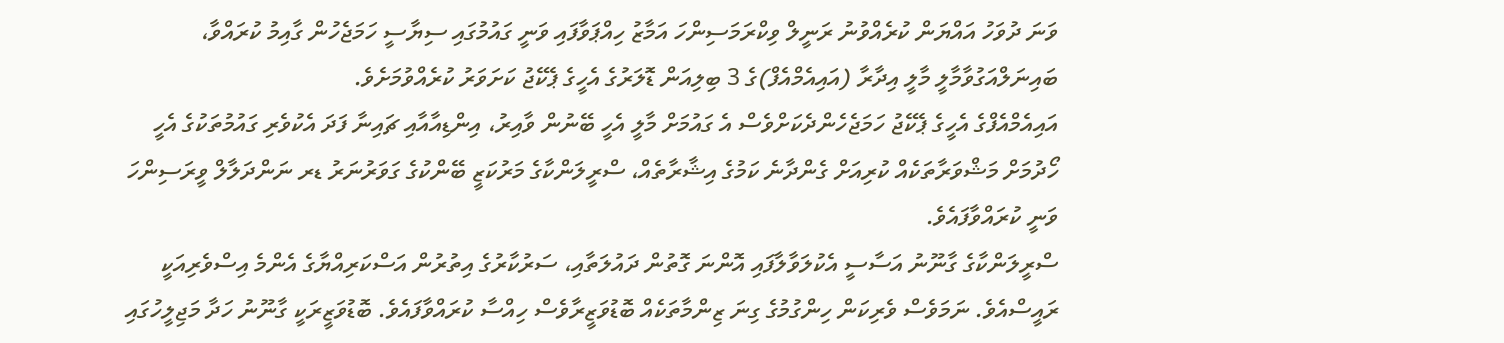ވަނަ ދުވަހު އައްޔަން ކުރެއްވުނު ރަނީލް ވިކްރަމަސިންހަ އަމާޒު ހިއްޕަވާފައި ވަނީ ގައުމުގައި ސިޔާސީ ހަމަޖެހުން ގާއިމު ކުރައްވާ، ބައިނަލްއަގުވާމާލީ މާލީ އިދާރާ (އައިއެމްއެފް)ގެ 3 ބިލިއަން ޑޮލަރުގެ އެހީގެ ޕެކޭޖު ކަށަވަރު ކުރެއްވުމަށެވެ.
އައިއެމްއެފްގެ އެހީގެ ޕެކޭޖު ހަމަޖެހެންދެކަށްވެސް އެ ގައުމަށް މާލީ އެހީ ބޭނުން ވާއިރު، އިންޑިއާއާއި ޗައިނާ ފަދަ އެކުވެރި ގައުމުތަކުގެ އެހީ ހޯދުމަށް މަޝްވަރާތަކެއް ކުރިއަށް ގެންދާނެ ކަމުގެ އިޝާރާތެއް، ސްރީލަންކާގެ މަރުކަޒީ ބޭންކުގެ ގަވަރުނަރު ޑރ ނަންދަލާލް ވީރަސިންހަ ވަނީ ކުރައްވާފައެވެ.
ސްރީލަންކާގެ ގާނޫނު އަސާސީ އެކުލަވާލާފައި އޮންނަ ގޮތުން ދައުލަތާއި، ސަރުކާރުގެ އިތުރުން އަސްކަރިއްޔާގެ އެންމެ އިސްވެރިއަކީ ރައީސްއެވެ. ނަމަވެސް ވެރިކަން ހިންގުމުގެ ގިނަ ޒިންމާތަކެއް ބޮޑުވަޒީރާވެސް ހިއްސާ ކުރައްވާފައެވެ. ބޮޑުވަޒީރަކީ ގާނޫނު ހަދާ މަޖިލީހުގައި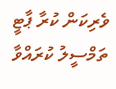ވެރިކަން ކުރާ ޕާޓީ ތަމްސީލު ކުރައްވާ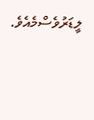ލީޑަރުވެސްމެއެވެ.